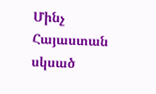Մինչ Հայաստան սկսած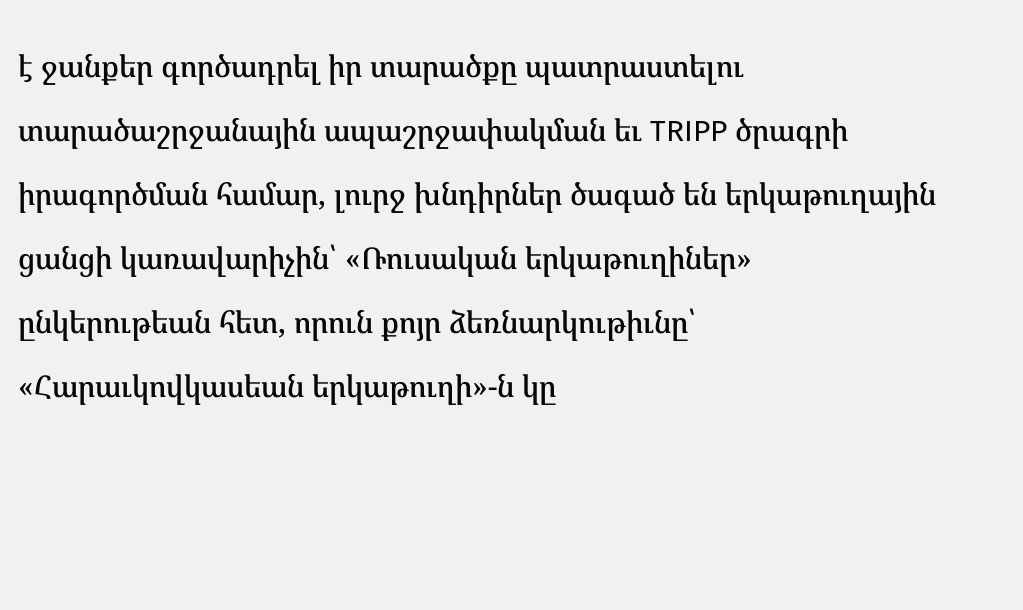է ջանքեր գործադրել իր տարածքը պատրաստելու տարածաշրջանային ապաշրջափակման եւ TRIPP ծրագրի իրագործման համար, լուրջ խնդիրներ ծագած են երկաթուղային ցանցի կառավարիչին՝ «Ռուսական երկաթուղիներ» ընկերութեան հետ, որուն քոյր ձեռնարկութիւնը՝ «Հարաւկովկասեան երկաթուղի»-ն կը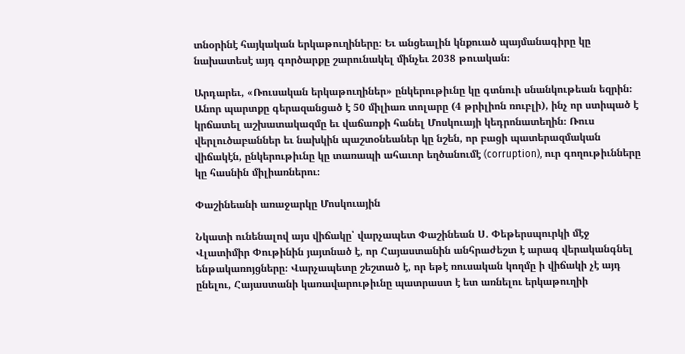տնօրինէ հայկական երկաթուղիները։ Եւ անցեալին կնքուած պայմանագիրը կը նախատեսէ այդ գործարքը շարունակել մինչեւ 2038 թուական։

Արդարեւ, «Ռուսական երկաթուղիներ» ընկերութիւնը կը գտնուի սնանկութեան եզրին։ Անոր պարտքը գերազանցած է 50 միլիառ տոլարը (4 թրիլիոն ռուբլի), ինչ որ ստիպած է կրճատել աշխատակազմը եւ վաճառքի հանել Մոսկուայի կեդրոնատեղին։ Ռուս վերլուծաբաններ եւ նախկին պաշտօնեաներ կը նշեն, որ բացի պատերազմական վիճակէն, ընկերութիւնը կը տառապի ահաւոր եղծանումէ (corruption), ուր գողութիւնները կը հասնին միլիառներու։

Փաշինեանի առաջարկը Մոսկուային

Նկատի ունենալով այս վիճակը՝ վարչապետ Փաշինեան Ս. Փեթերսպուրկի մէջ Վլատիմիր Փութինին յայտնած է, որ Հայաստանին անհրաժեշտ է արագ վերականգնել ենթակառոյցները։ Վարչապետը շեշտած է, որ եթէ ռուսական կողմը ի վիճակի չէ այդ ընելու, Հայաստանի կառավարութիւնը պատրաստ է ետ առնելու երկաթուղիի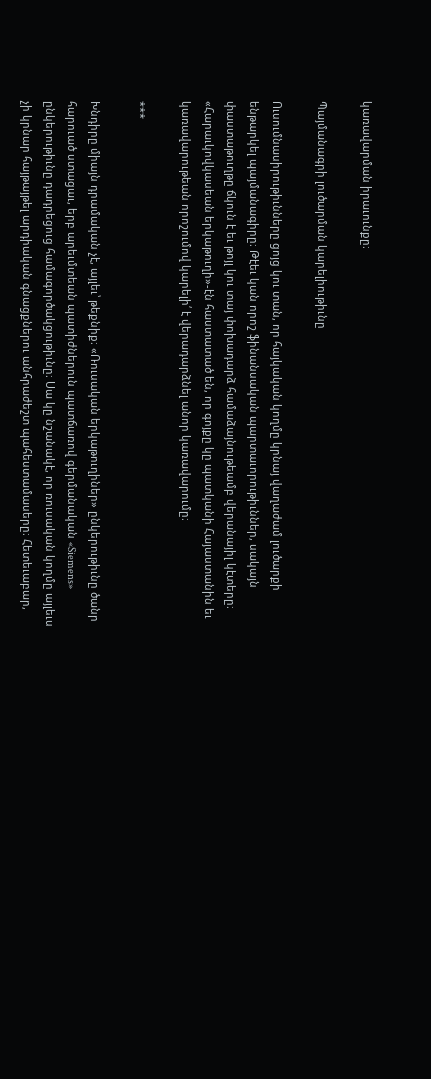կառավարման իրաւունքը։

Պայմանագրի լուծարման կարելիութիւնը

Ուսումնասիրութիւնները ցոյց կու տան, որ հայկական կողմը կրնայ վաղաժամ լուծարքի ենթարկել պայմանագիրը։ Թէեւ կան որոշ ֆինանսական պարտաւորութիւններ, սակայն փաստաթուղթը ճկուն է եւ թոյլ կու տայ փոխադարձ համաձայնութեամբ վերանայիլ կէտերը։ «Հարաւկովկասեան երկաթուղի»-էն հաստատած են, որ գոյքը կը պատկանի Հայաստանին եւ կառավարութեան որոշումով կարելի՛ է վերադարձնել անոր կառավարումը։

***

Խնդիրը միայն դրամական չէ, այլեւ՝ թեքնիք։ «Ռուսական երկաթուղիներ» ընկերութիւնը ծանր հարուած ստացաւ, երբ արեւմտեան պատիժներուն պատճառով գերմանական «Siemens» ընկերութիւնը դադրեցուց համագործակցութիւնը։ Սա կը նշանակէ, որ ռուսական կողմը այլեւս չի կրնար հայթայթել արդիական գնացքներու անհրաժեշտ պահեստամասերը։ Հետեւաբար,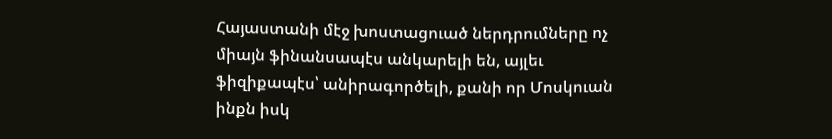Հայաստանի մէջ խոստացուած ներդրումները ոչ միայն ֆինանսապէս անկարելի են, այլեւ ֆիզիքապէս՝ անիրագործելի, քանի որ Մոսկուան ինքն իսկ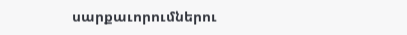սարքաւորումներու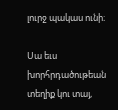լուրջ պակաս ունի։

Սա եւս խորհրդածութեան տեղիք կու տայ,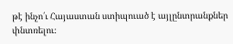թէ ինչո՛ւ Հայաստան ստիպուած է այլընտրանքներ փնտռելու։